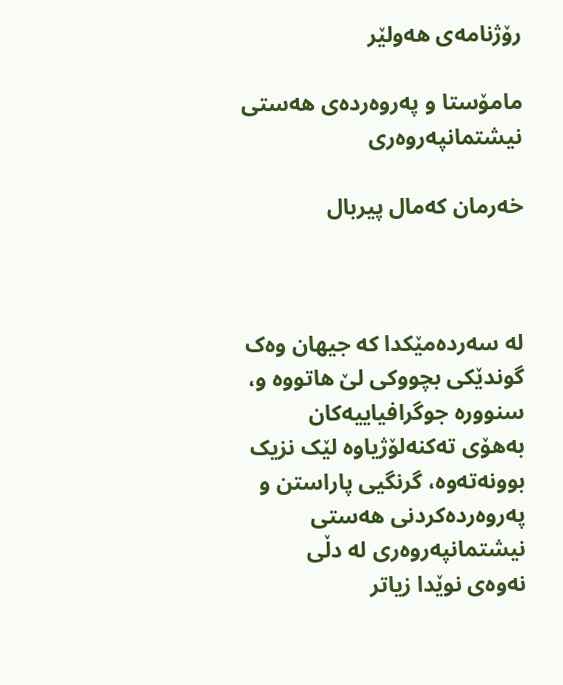رۆژنامەی ھەولێر

مامۆستا و پەروەردەی هەستی نیشتمانپەروەری

خەرمان کەمال پیربال



لە سەردەمێکدا کە جیهان وەک گوندێکی بچووکی لێ هاتووە و، سنوورە جوگرافیاییەکان بەهۆی تەکنەلۆژیاوە لێک نزیک بوونەتەوە، گرنگیی پاراستن و پەروەردەکردنی هەستی نیشتمانپەروەری لە دڵی نەوەی نوێدا زیاتر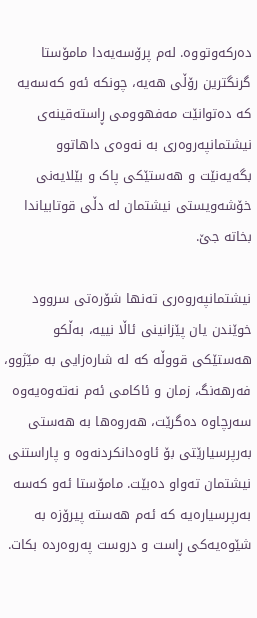دەرکەوتووە. لەم پرۆسەیەدا مامۆستا گرنگترین رۆڵی هەیە، چونکە ئەو کەسەیە کە دەتوانێت مەفهوومی ڕاستەقینەی نیشتمانپەروەری بە نەوەی داهاتوو بگەیەنێت و هەستێکی پاک و بێلایەنی خۆشەویستی نیشتمان لە دڵی قوتابیاندا بخاتە جێ.

نیشتمانپەروەری تەنها شۆرەتی سروود خوێندن یان پێزانینی ئاڵا نییە، بەڵکو هەستێکی قووڵە کە لە شارەزایی بە مێژوو، فەرهەنگ، زمان و ئاکامی ئەم نەتەوەیەوە سەرچاوە دەگرێت، هەروەها بە هەستی بەرپرسیارێتی بۆ ئاوەدانکردنەوە و پاراستنی نیشتمان تەواو دەبێت. مامۆستا ئەو کەسە بەرپرسیارەیە کە ئەم هەستە پیرۆزە بە شێوەیەکی ڕاست و دروست پەروەردە بکات.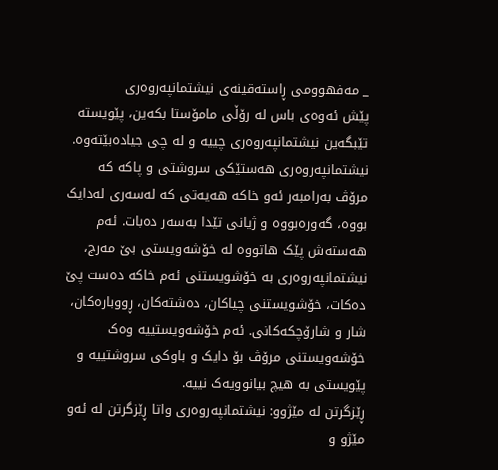_ مەفهوومی ڕاستەقینەی نیشتمانپەروەری
پێش ئەوەی باس لە رۆڵی مامۆستا بکەین، پێویستە تێبگەین نیشتمانپەروەری چییە و لە چی جیادەبێتەوە. نیشتمانپەروەری هەستێکی سروشتی و پاکە کە مرۆڤ بەرامبەر ئەو خاکە هەیەتی کە لەسەری لەدایک بووە، گەورەبووە و ژیانی تێدا بەسەر دەبات. ئەم هەستەش پێک هاتووە لە خۆشەویستی بێ مەرج، نیشتمانپەروەری بە خۆشویستنی ئەم خاکە دەست پێ دەکات، خۆشویستنی چیاکان، دەشتەکان، ڕووبارەکان، شار و شارۆچکەکانی. ئەم خۆشەویستییە وەک خۆشەویستنی مرۆڤ بۆ دایک و باوکی سروشتییە و پێویستی بە هیچ بیانوویەک نییە.
ڕێزگرتن لە مێژوو: نیشتمانپەروەری واتا ڕێزگرتن لە ئەو مێژو و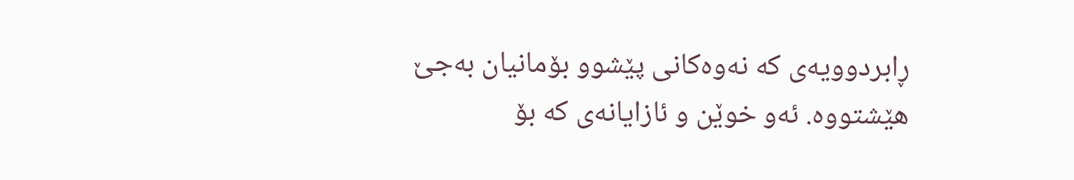ڕابردوویەی کە نەوەکانی پێشوو بۆمانیان بەجێ هێشتووە. ئەو خوێن و ئازایانەی کە بۆ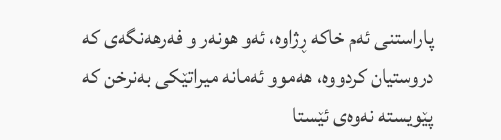پاراستنی ئەم خاکە ڕژاوە، ئەو هونەر و فەرهەنگەی کە دروستیان کردووە، هەموو ئەمانە میراتێکی بەنرخن کە پێویستە نەوەی ئێستا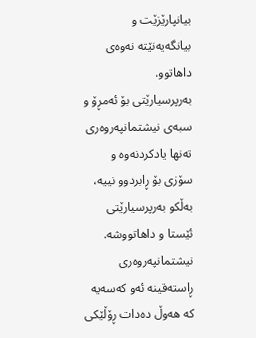بیانپارێزێت و بیانگەیەنێتە نەوەی داهاتوو.
بەرپرسیارێتی بۆ ئەمڕۆ و سبەی نیشتمانپەروەری تەنها یادکردنەوە و سۆزی بۆ ڕابردوو نییە، بەڵکو بەرپرسیارێتی ئێستا و داهاتووشە. نیشتمانپەروەری ڕاستەقینە ئەو کەسەیە کە هەوڵ دەدات ڕۆڵێکی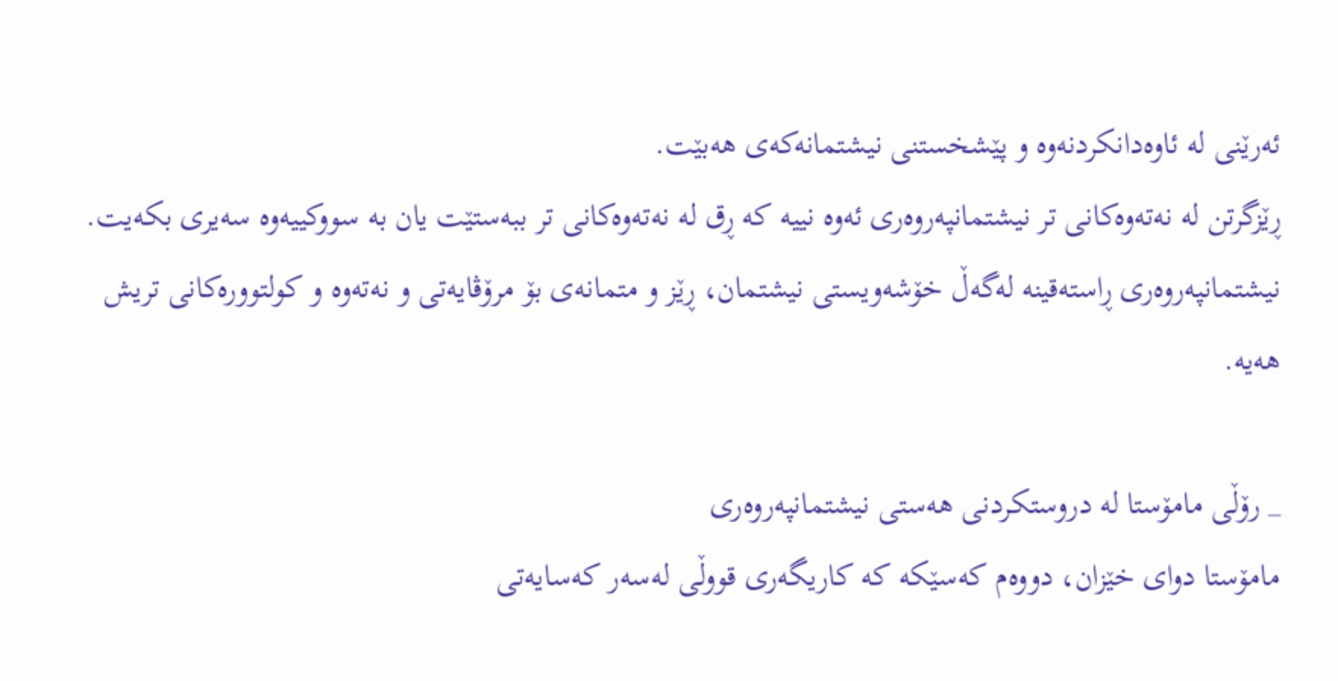ئەرێنی لە ئاوەدانکردنەوە و پێشخستنی نیشتمانەکەی هەبێت.
ڕێزگرتن لە نەتەوەکانی تر نیشتمانپەروەری ئەوە نییە کە ڕق لە نەتەوەکانی تر ببەستێت یان بە سووکییەوە سەیری بکەیت. نیشتمانپەروەری ڕاستەقینە لەگەڵ خۆشەویستی نیشتمان، ڕێز و متمانەی بۆ مرۆڤایەتی و نەتەوە و کولتوورەکانی تریش هەیە.

_ رۆڵی مامۆستا لە دروستکردنی هەستی نیشتمانپەروەری
مامۆستا دوای خێزان، دووەم کەسێکە کە کاریگەری قووڵی لەسەر کەسایەتی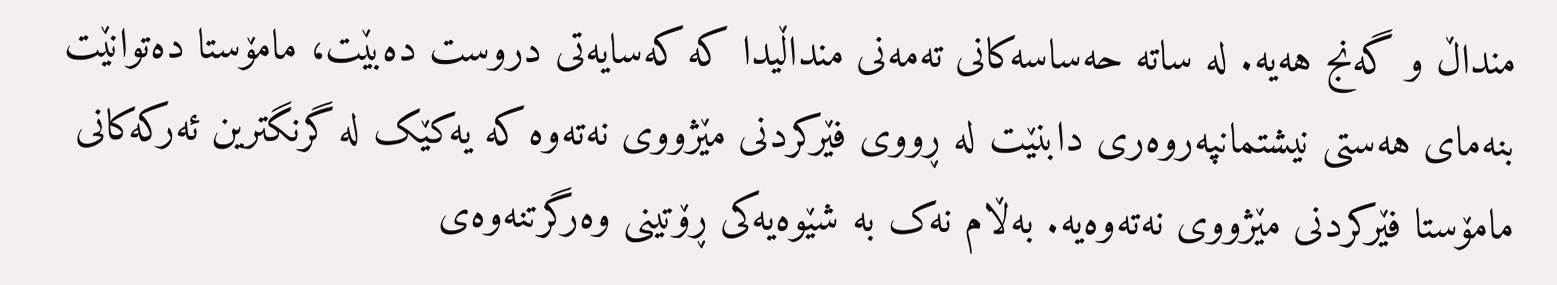منداڵ و گەنج هەیە. لە ساتە حەساسەکانی تەمەنی منداڵیدا کە کەسایەتی دروست دەبێت، مامۆستا دەتوانێت بنەمای هەستی نیشتمانپەروەری دابنێت لە ڕووی فێرکردنی مێژووی نەتەوە کە یەکێک لە گرنگترین ئەرکەکانی مامۆستا فێرکردنی مێژووی نەتەوەیە. بەڵام نەک بە شێوەیەکی ڕۆتینی وەرگرتنەوەی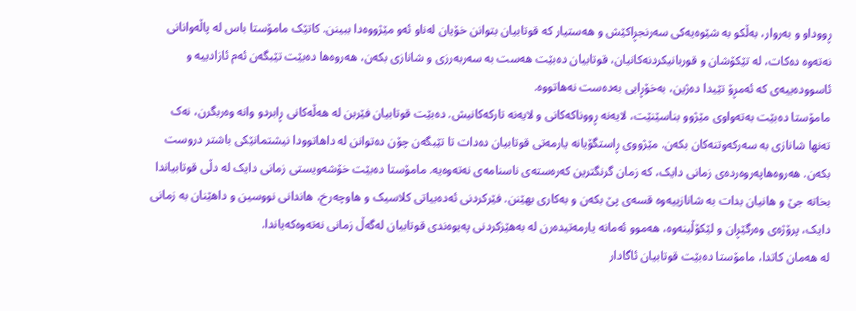ڕووداو و بەروار، بەڵکو بە شێوەیەکی سەرنجڕاکێش و هەستیار کە قوتابیان بتوانن خۆیان لەناو ئەو مێژووەدا ببینن. کاتێک مامۆستا باس لە پاڵەوانانی نەتەوە دەکات، لە تێکۆشان و قوربانیکردنەکانیان، قوتابیان دەبێت هەست بە سەربەرزی و شانازی بکەن، هەروەها دەبێت تێبگەن ئەم ئازادییە و ئاسوودەییەی کە ئەمڕۆ تێیدا دەژین، بەخۆڕایی بەدەست نەهاتووە.
مامۆستا دەبێت بەتەواوی مێژوو بناسێنێت، لایەنە ڕووناکەکانی و لایەنە تارکەکانیش. دەبێت قوتابیان فێربن لە هەڵەکانی ڕابردو وانە وەربگرن، نەک تەنها شانازی بە سەرکەوتنەکان بکەن. مێژووی ڕاستگۆیانە یارمەتی قوتابیان دەدات تا تێبگەن چۆن دەتوانن لە داهاتوودا نیشتمانێکی باشتر دروست بکەن. هەروەهاپەروەردەی زمانی دایک، کە زمان گرنگترین کەرەستەی ناسنامەی نەتەوەیە. مامۆستا دەبێت خۆشەویستی زمانی دایک لە دڵی قوتابیاندا بخاتە جێ و هانیان بدات بە شانازییەوە قسەی پێ بکەن و بەکاری بهێنن. فێرکردنی ئەدەبیاتی کلاسیک و هاوچەرخ، هاندانی نووسین و داهێنان بە زمانی دایک، پرۆژەی وەرگێڕان و لێکۆڵینەوە، هەموو ئەمانە یارمەتیدەرن لە بەهێزکردنی پەیوەندی قوتابیان لەگەڵ زمانی نەتەوەکەیاندا.
لە هەمان کاتدا، مامۆستا دەبێت قوتابیان ئاگادار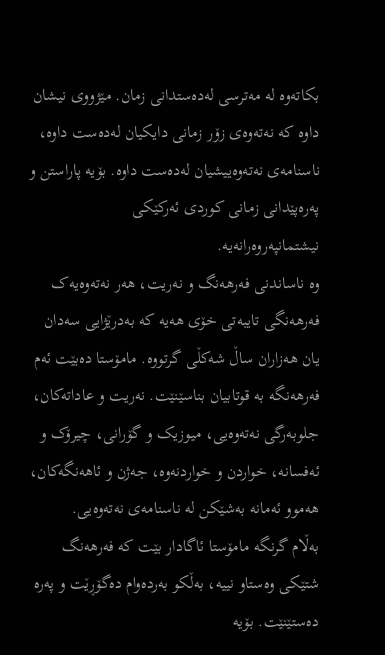بکاتەوە لە مەترسی لەدەستدانی زمان. مێژووی نیشان داوە کە نەتەوەی زۆر زمانی دایکیان لەدەست داوە، ناسنامەی نەتەوەییشیان لەدەست داوە. بۆیە پاراستن و پەرەپێدانی زمانی کوردی ئەرکێکی نیشتمانپەروەرانەیە.
وە ناساندنی فەرهەنگ و نەریت، هەر نەتەوەیەک فەرهەنگی تایبەتی خۆی هەیە کە بەدرێژایی سەدان یان هەزاران ساڵ شەکڵی گرتووە. مامۆستا دەبێت ئەم فەرهەنگە بە قوتابیان بناسێنێت. نەریت و عاداتەکان، جلوبەرگی نەتەوەیی، میوزیک و گۆرانی، چیرۆک و ئەفسانە، خواردن و خواردنەوە، جەژن و ئاهەنگەکان، هەموو ئەمانە بەشێکن لە ناسنامەی نەتەوەیی.
بەڵام گرنگە مامۆستا ئاگادار بێت کە فەرهەنگ شتێکی وەستاو نییە، بەڵکو بەردەوام دەگۆڕێت و پەرە دەستێنێت. بۆیە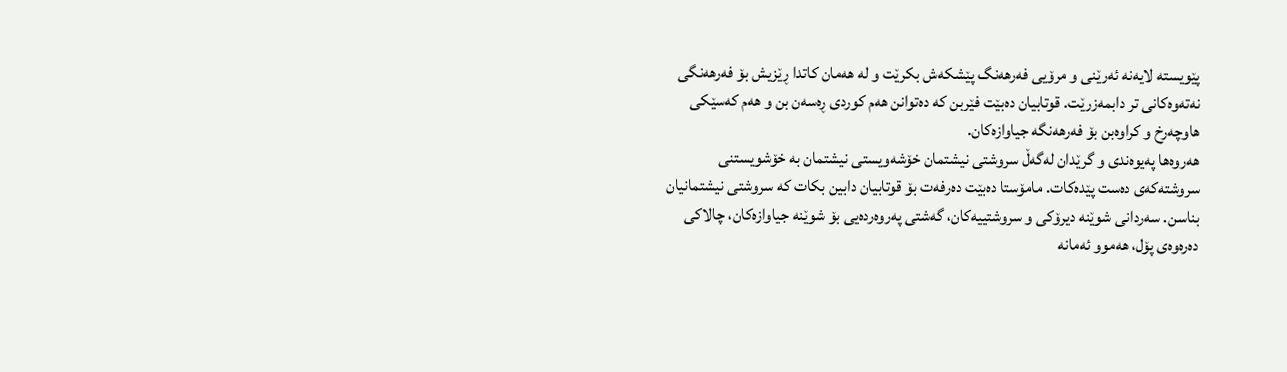پێویستە لایەنە ئەرێنی و مرۆیی فەرهەنگ پێشکەش بکرێت و لە هەمان کاتدا ڕێزیش بۆ فەرهەنگی نەتەوەکانی تر دابمەزرێت. قوتابیان دەبێت فێربن کە دەتوانن هەم کوردی ڕەسەن بن و هەم کەسێکی هاوچەرخ و کراوەبن بۆ فەرهەنگە جیاوازەکان.
هەروەها پەیوەندی و گرێدان لەگەڵ سروشتی نیشتمان خۆشەویستی نیشتمان بە خۆشویستنی سروشتەکەی دەست پێدەکات. مامۆستا دەبێت دەرفەت بۆ قوتابیان دابین بکات کە سروشتی نیشتمانیان بناسن. سەردانی شوێنە دیرۆکی و سروشتییەکان، گەشتی پەروەردەیی بۆ شوێنە جیاوازەکان، چالاکی دەرەوەی پۆل، هەموو ئەمانە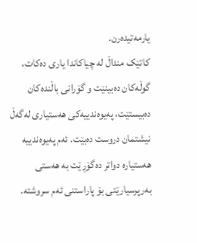یارمەتیدەرن.
کاتێک منداڵ لە چیاکاندا یاری دەکات، گوڵەکان دەبینێت و گۆرانی باڵندەکان دەبیستێت، پەیوەندییەکی هەستیاری لەگەڵ نیشتمان دروست دەبێت. ئەم پەیوەندییە هەستیارە دواتر دەگۆڕێت بە هەستی بەرپرسیارێتی بۆ پاراستنی ئەم سروشتە.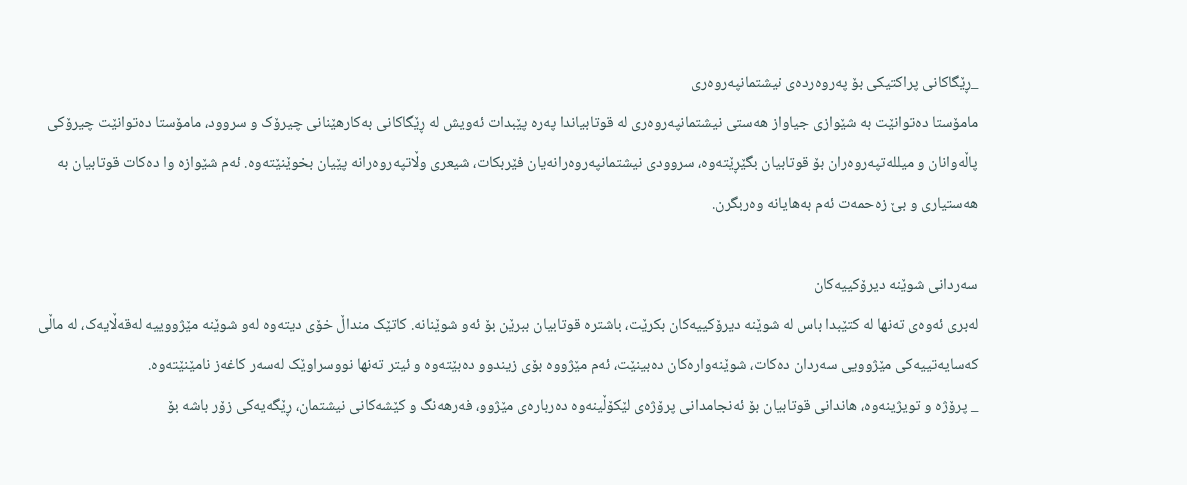_ڕێگاکانی پراکتیکی بۆ پەروەردەی نیشتمانپەروەری
مامۆستا دەتوانێت بە شێوازی جیاواز هەستی نیشتمانپەروەری لە قوتابیاندا پەرە پێبدات ئەویش لە ڕێگاکانی بەکارهێنانی چیرۆک و سروود، مامۆستا دەتوانێت چیرۆکی پاڵەوانان و میللەتپەروەران بۆ قوتابیان بگێڕێتەوە، سروودی نیشتمانپەروەرانەیان فێربکات، شیعری وڵاتپەروەرانە پێیان بخوێنێتەوە. ئەم شێوازە وا دەکات قوتابیان بە هەستیاری و بێ زەحمەت ئەم بەهایانە وەربگرن.

سەردانی شوێنە دیرۆکییەکان
لەبری ئەوەی تەنها لە کتێبدا باس لە شوێنە دیرۆکییەکان بکرێت، باشترە قوتابیان ببرێن بۆ ئەو شوێنانە. کاتێک منداڵ خۆی دیتەوە لەو شوێنە مێژووییە لەقەڵایەک، لە ماڵی کەسایەتییەکی مێژوویی سەردان دەکات، شوێنەوارەکان دەبینێت، ئەم مێژووە بۆی زیندوو دەبێتەوە و ئیتر تەنها نووسراوێک لەسەر کاغەز نامێنێتەوە.
_ پرۆژە و تویژینەوە، هاندانی قوتابیان بۆ ئەنجامدانی پرۆژەی لێکۆڵینەوە دەربارەی مێژوو، فەرهەنگ و کێشەکانی نیشتمان، ڕێگەیەکی زۆر باشە بۆ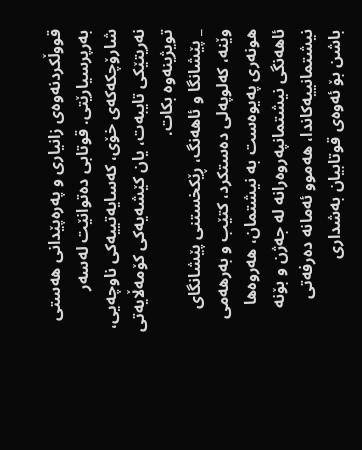قووڵکردنەوەی زانیاری و پەرەپێدانی هەستی بەرپرسیارێتی. قوتابی دەتوانێت لەسەر شارۆچکەکەی خۆی، کەسایەتییەکی ناوچەیی، نەریتێکی تایبەت، یان کێشەیەکی کۆمەڵایەتی تویژینەوە بکات.
_ پێشانگا و ئاهەنگ، ڕێکخستنی پێشانگای وێنە، کەلوپەلی دەستکرد، کتێب و بەرهەمی هونەری پەیوەست بە نیشتمان، هەروەها ئاهەنگی نیشتمانپەروەرانە لە جەژن و بۆنە نیشتمانییەکاندا، هەموو ئەمانە دەرفەتی باشن بۆ ئەوەی قوتابیان بەشداری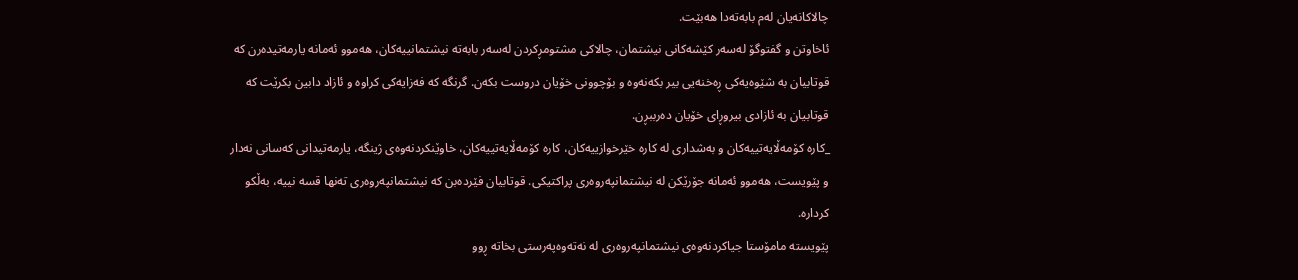چالاکانەیان لەم بابەتەدا هەبێت.
ئاخاوتن و گفتوگۆ لەسەر کێشەکانی نیشتمان، چالاکی مشتومڕکردن لەسەر بابەتە نیشتمانییەکان، هەموو ئەمانە یارمەتیدەرن کە قوتابیان بە شێوەیەکی ڕەخنەیی بیر بکەنەوە و بۆچوونی خۆیان دروست بکەن. گرنگە کە فەزایەکی کراوە و ئازاد دابین بکرێت کە قوتابیان بە ئازادی بیروڕای خۆیان دەرببڕن.
_کارە کۆمەڵایەتییەکان و بەشداری لە کارە خێرخوازییەکان، کارە کۆمەڵایەتییەکان، خاوێنکردنەوەی ژینگە، یارمەتیدانی کەسانی نەدار و پێویست، هەموو ئەمانە جۆرێکن لە نیشتمانپەروەری پراکتیکی. قوتابیان فێردەبن کە نیشتمانپەروەری تەنها قسە نییە، بەڵکو کردارە.
پێویستە مامۆستا جیاکردنەوەی نیشتمانپەروەری لە نەتەوەپەرستی بخاتە ڕوو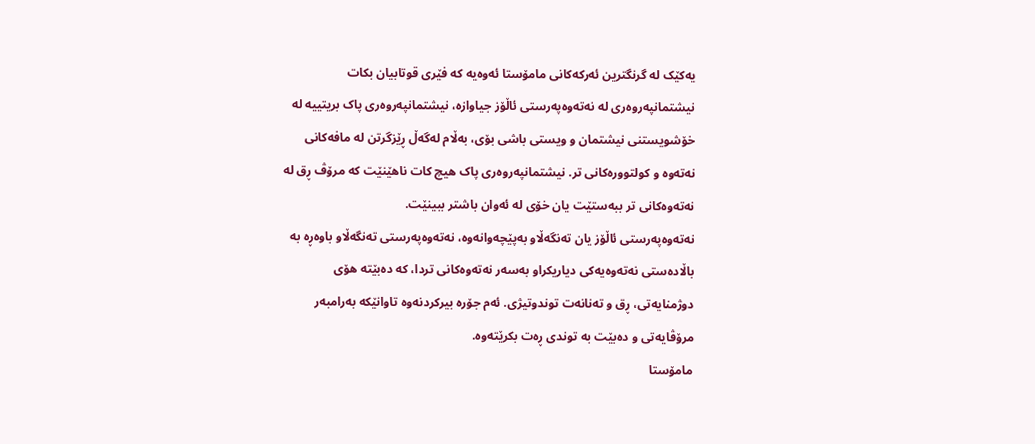یەکێک لە گرنگترین ئەرکەکانی مامۆستا ئەوەیە کە فێری قوتابیان بکات نیشتمانپەروەری لە نەتەوەپەرستی ئاڵۆز جیاوازە، نیشتمانپەروەری پاک بریتییە لە خۆشویستنی نیشتمان و ویستی باشی بۆی، بەڵام لەگەڵ ڕێزگرتن لە مافەکانی نەتەوە و کولتوورەکانی تر. نیشتمانپەروەری پاک هیچ کات ناهێنێت کە مرۆڤ ڕق لە نەتەوەکانی تر ببەستێت یان خۆی لە ئەوان باشتر ببینێت.
نەتەوەپەرستی ئاڵۆز یان تەنگەڵاو بەپێچەوانەوە، نەتەوەپەرستی تەنگەڵاو باوەڕە بە باڵادەستی نەتەوەیەکی دیاریکراو بەسەر نەتەوەکانی تردا، کە دەبێتە هۆی دوژمنایەتی، ڕق و تەنانەت توندوتیژی. ئەم جۆرە بیرکردنەوە تاوانێکە بەرامبەر مرۆڤایەتی و دەبێت بە توندی ڕەت بکرێتەوە.
مامۆستا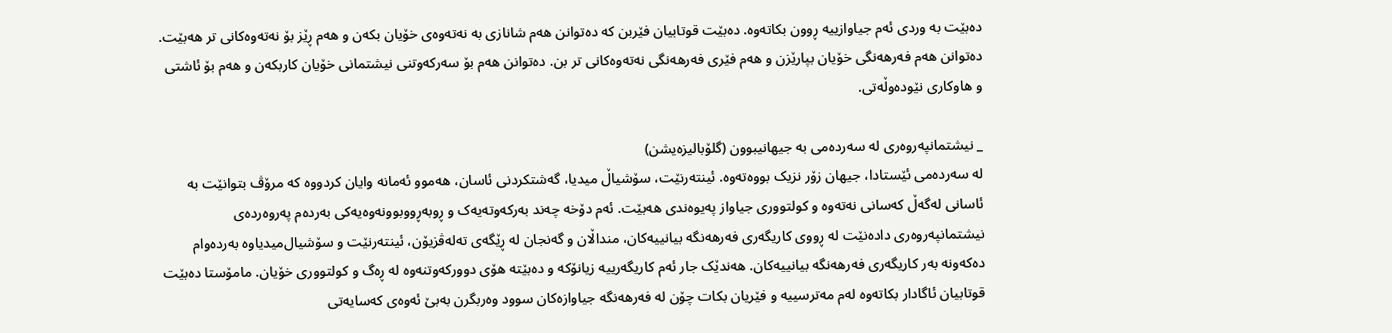دەبێت بە وردی ئەم جیاوازییە ڕوون بکاتەوە. دەبێت قوتابیان فێربن کە دەتوانن هەم شانازی بە نەتەوەی خۆیان بکەن و هەم ڕێز بۆ نەتەوەکانی تر هەبێت. دەتوانن هەم فەرهەنگی خۆیان بپارێزن و هەم فێری فەرهەنگی نەتەوەکانی تر بن. دەتوانن هەم بۆ سەرکەوتنی نیشتمانی خۆیان کاربکەن و هەم بۆ ئاشتی و هاوکاری نێودەوڵەتی.

_ نیشتمانپەروەری لە سەردەمی بە جیهانیبوون (گلۆبالیزەیشن)
لە سەردەمی ئێستادا، جیهان زۆر نزیک بووەتەوە. ئینتەرنێت، سۆشیاڵ میدیا، گەشتکردنی ئاسان، هەموو ئەمانە وایان کردووە کە مرۆڤ بتوانێت بە ئاسانی لەگەڵ کەسانی نەتەوە و کولتووری جیاواز پەیوەندی هەبێت. ئەم دۆخە چەند بەرکەوتەیەک و ڕوبەڕووبوونەوەیەکی بەردەم پەروەردەی نیشتمانپەروەری دادەنێت لە ڕووی کاریگەری فەرهەنگە بیانییەکان، منداڵان و گەنجان لە ڕێگەی تەلەڤزیۆن، ئینتەرنێت و سۆشیال‌میدیاوە بەردەوام دەکەونە بەر کاریگەری فەرهەنگە بیانییەکان. هەندێک جار ئەم کاریگەرییە زیانۆکە و دەبێتە هۆی دوورکەوتنەوە لە ڕەگ و کولتووری خۆیان. مامۆستا دەبێت قوتابیان ئاگادار بکاتەوە لەم مەترسییە و فێریان بکات چۆن لە فەرهەنگە جیاوازەکان سوود وەربگرن بەبێ ئەوەی کەسایەتی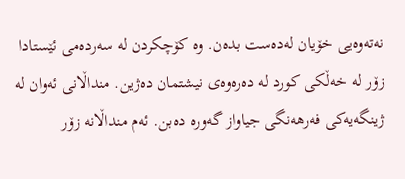نەتەوەیی خۆیان لەدەست بدەن. وە کۆچکردن لە سەردەمی ئێستادا زۆر لە خەڵکی کورد لە دەرەوەی نیشتمان دەژین. منداڵانی ئەوان لە ژینگەیەکی فەرهەنگی جیاواز گەورە دەبن. ئەم منداڵانە زۆر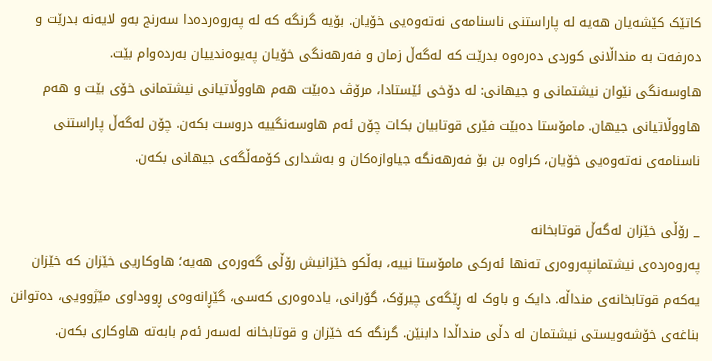کاتێک کێشەیان هەیە لە پاراستنی ناسنامەی نەتەوەیی خۆیان. بۆیە گرنگە کە لە پەروەردەدا سەرنج بەو لایەنە بدرێت و دەرفەت بە منداڵانی کوردی دەرەوە بدرێت کە لەگەڵ زمان و فەرهەنگی خۆیان پەیوەندییان بەردەوام بێت.
هاوسەنگی نێوان نیشتمانی و جیهانی: لە دۆخی ئێستادا، مرۆڤ دەبێت هەم هاووڵاتیانی نیشتمانی خۆی بێت و هەم هاووڵاتیانی جیهان. مامۆستا دەبێت فێری قوتابیان بکات چۆن ئەم هاوسەنگییە دروست بکەن. چۆن لەگەڵ پاراستنی ناسنامەی نەتەوەیی خۆیان، کراوە بن بۆ فەرهەنگە جیاوازەکان و بەشداری کۆمەڵگەی جیهانی بکەن.

_ رۆڵی خێزان لەگەڵ قوتابخانە
پەروەردەی نیشتمانپەروەری تەنها ئەرکی مامۆستا نییە، بەڵکو خێزانیش رۆڵی گەورەی هەیە؛ هاوکاریی خێزان کە خێزان یەکەم قوتابخانەی منداڵە. دایک و باوک لە ڕێگەی چیرۆک، گۆرانی، یادەوەری کەسی، گێڕانەوەی ڕووداوی مێژوویی، دەتوانن بناغەی خۆشەویستی نیشتمان لە دڵی منداڵدا دابنێن. گرنگە کە خێزان و قوتابخانە لەسەر ئەم بابەتە هاوکاری بکەن.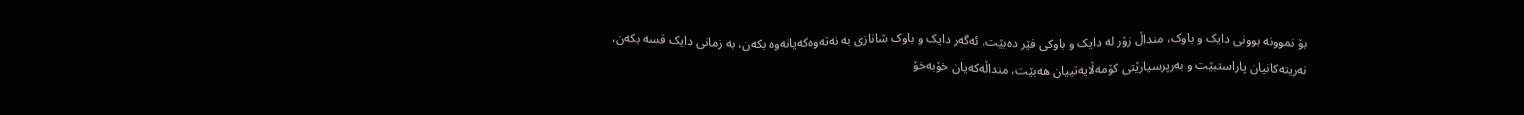بۆ نموونە بوونی دایک و باوک، منداڵ زۆر لە دایک و باوکی فێر دەبێت. ئەگەر دایک و باوک شانازی بە نەتەوەکەیانەوە بکەن، بە زمانی دایک قسە بکەن، نەریتەکانیان پاراستبێت و بەرپرسیارێتی کۆمەڵایەتییان هەبێت، منداڵەکەیان خۆبەخۆ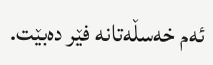ئەم خەسڵەتانە فێر دەبێت.